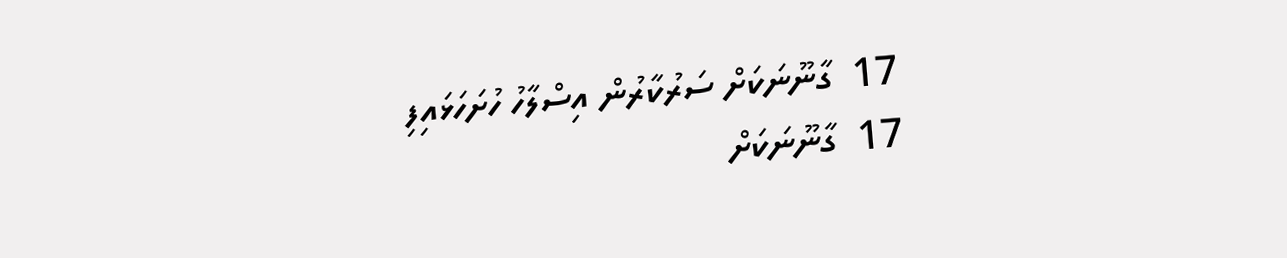17  ގާނޫނަކަށް ސަރުކާރުން އިސްލާހު ހުށަހަޅައިފި
17  ގާނޫނަކަށް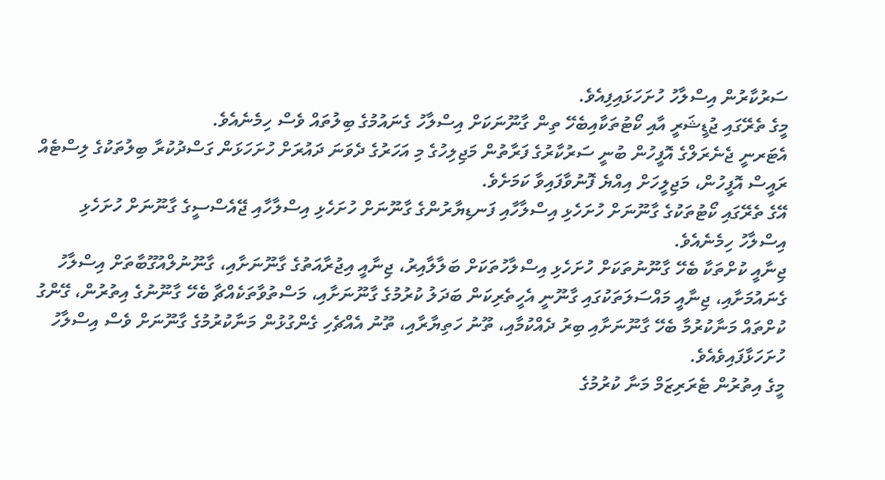ސަރުކާރުން އިސްލާހު ހުށަހަޅައިފިއެވެ.
މީގެ ތެރޭގައި ޖުޑީޝަރީ އާއި ކޯޓުތަކާއިބެހޭ ތިން ގާނޫނަކަށް އިސްލާހު ގެނައުމުގެ ބިލުތައް ވެސް ހިމެނެއެވެ.
އެޓަރނީ ޖެނެރަލްގެ އޮފީހުން ބުނީ ސަރުކާރުގެ ފަރާތުން މަޖިލިހުގެ މި އަހަރުގެ ދެވަނަ ދައުރަށް ހުށަހަޅަން ގަސްދުކުރާ ބިލުތަކުގެ ލިސްޓެއް ރައީސް އޮފީހުން، މަޖިލީހަށް އިއްޔެ ފޮނުވާފައިވާ ކަމަށެވެ.
އޭގެ ތެރޭގައި ކޯޓުތަކުގެ ގާނޫނަށް ހުށަހެޅި އިސްލާހާއި ފަނޑިޔާރުންގެ ގާނޫނަށް ހުށަހެޅި އިސްލާހާއި ޖޭއެސްސީގެ ގާނޫނަށް ހުށަހެޅި އިސްލާހު ހިމެނެއެވެ.
ޖިނާއީ ކުށްތަކާ ބެހޭ ގާނޫނުތަކަށް ހުށަހެޅި އިސްލާހުތަކަށް ބަލާލާއިރު، ޖިނާއީ އިޖުރާއަތުގެ ގާނޫނަށާއި، ގާނޫނުލްއުގޫބާތަށް އިސްލާހު ގެނައުމަށާއި، ޖިނާއީ މައްސަލަތަކުގައި ގާނޫނީ އެހީތެރިކަން ބަދަލު ކުރުމުގެ ގާނޫނަށާއި، މަސްތުވާތަކެއްޗާ ބެހޭ ގާނޫނުގެ އިތުރުން، ގޭންގު ކުށްތައް މަނާކުރުމާ ބެހޭ ގާނޫނަށާއި ބިރު ދެއްކުމާއި، ތޫނު ހަތިޔާރާއި، ތޫނު އެއްޗެހި ގެންގުޅުން މަނާކުރުމުގެ ގާނޫނަށް ވެސް އިސްލާހު ހުށަހަޅާފައިވެއެވެ.
މީގެ އިތުރުން ޓެރަރިޒަމް މަނާ ކުރުމުގެ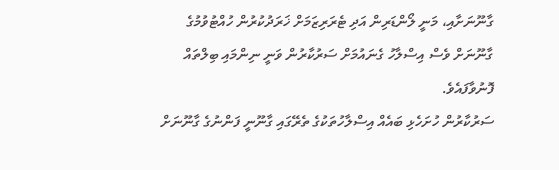ގާނޫނަށާއި، މަނީ ލޯންޑަރިން އަދި ޓެރަރިޒަމަށް ޚަރަދުކުރުން ހުއްޓުވުމުގެ ގާނޫނަށް ވެސް އިސްލާހު ގެނައުމަށް ސަރުކާރުން ވަނީ ނިންމައި ބިލްތައް ފޮނުވާފައެވެ.
ސަރުކާރުން ހުށަހެޅި ބައެއް އިސްލާހުތަކުގެ ތެރޭގައި ގާނޫނީ ފަންނުގެ ގާނޫނަށް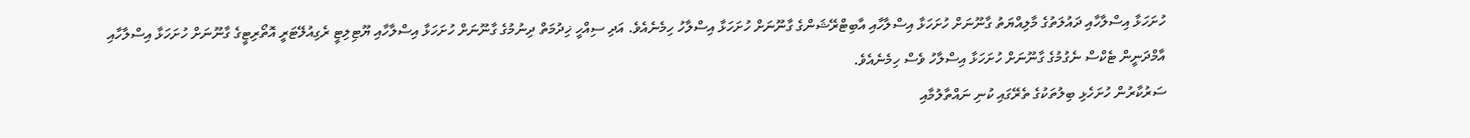ހުށަހަޅާ އިސްލާހާއި ދައުލަތުގެ މާލިއްޔަތު ގާނޫނަށް ހުށަހަޅާ އިސްލާހާއި އާބިޓްރޭޝަންގެ ގާނޫނަށް ހުށަހަޅާ އިސްލާހު ހިމެނެއެވެ. އަދި ސިއްހީ ޚިދުމަތް ދިނުމުގެ ގާނޫނަށް ހުށަހަޅާ އިސްލާހާއި ޔޫޓިލިޓީ ރެގިއުލޭޓަރީ އޮތޯރިޓީގެ ގާނޫނަށް ހުށަހަޅާ އިސްލާހާއި އާމްދަނީން ޓެކްސް ނެގުމުގެ ގާނޫނަށް ހުށަހަޅާ އިސްލާހު ވެސް ހިމެނެއެވެ.
ސަރުކާރުން ހުށަހެޅި ބިލުތަކުގެ ތެރޭގައި ކުނި ނައްތާލުމާއި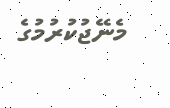މެނޭޖުކުރުމުގެ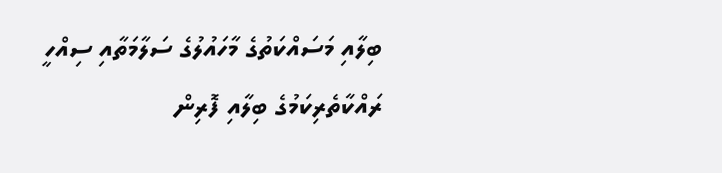ބިލާއި މަސައްކަތުގެ މާހައުލުގެ ސަލާމަތާއި ސިއްހީ ރައްކާތެރިކަމުގެ ބިލާއި ފޮރިން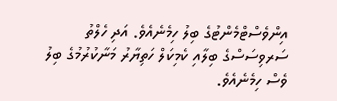އިންވެސްޓްމެންޓުގެ ބިލު ހިމެނެއެވެ. އަދި ހެލްތު ސަރވިސަސްގެ ބިލާއި ކެމިކަލް ހަތިޔާރު މަނާކުރުމުގެ ބިލު ވެސް ހިމެނެއެވެ.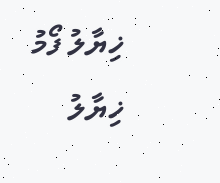ޚިޔާލު ފޯމު
ޚިޔާލު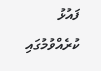ފައުޅު ކުރެއްވުމުގައި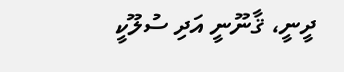ދީނީ، ޤާނޫނީ އަދި ސުލޫކީ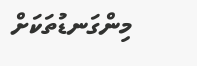މިންގަނޑުތަކަށް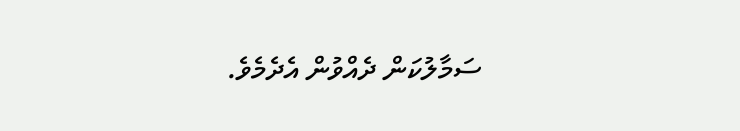ސަމާލުކަން ދެއްވުން އެދެމެވެ.